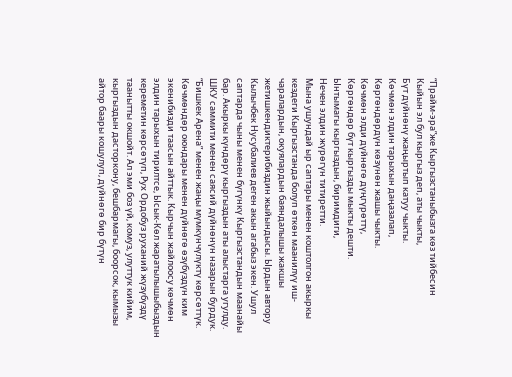“Прайм-эра”же Кыргызстаныбызга көз тийбесин
Кыйын эл бул кыргыз деп, аты чыкты,
Бүт дүйнөнү жаңыртып катуу чыкты.
Көчмөн элдин тарыхын даңазалап,
Көргөндөрдүн көзүнөн жашы чыкты.
Көчмөн элди дүйнөгө дүңгүрөттү,
Көргөндөр бүт кыргызды мыкты дешти.
Ынтымагы кыргыздын, биримдиги,
Нечен элдин жүрөгүн титиретти.
Мына ушундай ыр саптары менен коштолгон акыркы кездеги Кыргызстанда болуп өткөн маанилүү иш-чаралардын, окуялардын баяндалышы жакшы жетишкендиктерибиздин жыйындысы. Ырдын автору Кылычбек Нусубалиев деген акын агабыз экен. Ушул саптарда чыны менен бүгүнкү Кыргызстандын маанайы бар. Акыркы күндөрү кыргыздын аты алыстарга угулду. ШКУ саммити менен саясий дүйнөнүн назарын бурдук. “Бишкек Арена” менен жаңы мүмкүнчүлүктү көрсөттүк. Көчмөндөр оюндары менен дүйнөгө өзүбүздүн ким экенибизди таасын айттык. Кырчын жайлоосу көчмөн элдин тарыхын тирилтсе, Ысык-Көл жаратылышыбыздын кереметин көрсөтүп, Рух Ордобуз руханий жүзүбүздү таанытты окшойт. Ал эми боз үй, комуз, улуттук кийим, кыргыздын дасторкону, бешбармагы, боорсок, кымызы айтор баары кошулуп, дүйнөгө бир бүтүн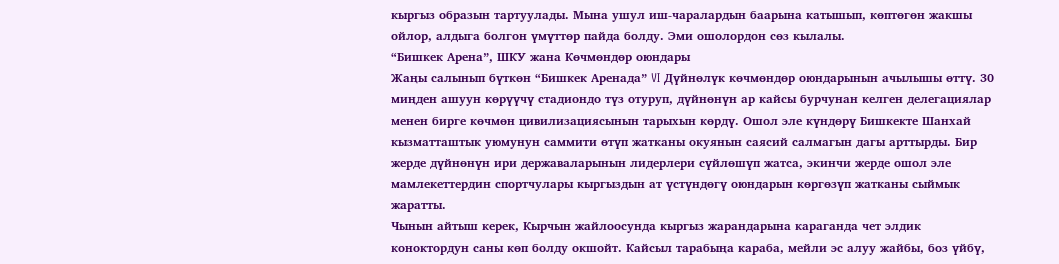кыргыз образын тартуулады. Мына ушул иш-чаралардын баарына катышып, көптөгөн жакшы ойлор, алдыга болгон үмүттөр пайда болду. Эми ошолордон сөз кылалы.
“Бишкек Арена”, ШКУ жана Көчмөндөр оюндары
Жаңы салынып бүткөн “Бишкек Аренада” VI Дүйнөлүк көчмөндөр оюндарынын ачылышы өттү. 30 миңден ашуун көрүүчү стадиондо түз отуруп, дүйнөнүн ар кайсы бурчунан келген делегациялар менен бирге көчмөн цивилизациясынын тарыхын көрдү. Ошол эле күндөрү Бишкекте Шанхай кызматташтык уюмунун саммити өтүп жатканы окуянын саясий салмагын дагы арттырды. Бир жерде дүйнөнүн ири державаларынын лидерлери сүйлөшүп жатса, экинчи жерде ошол эле мамлекеттердин спортчулары кыргыздын ат үстүндөгү оюндарын көргөзүп жатканы сыймык жаратты.
Чынын айтыш керек, Кырчын жайлоосунда кыргыз жарандарына караганда чет элдик коноктордун саны көп болду окшойт. Кайсыл тарабыңа караба, мейли эс алуу жайбы, боз үйбү,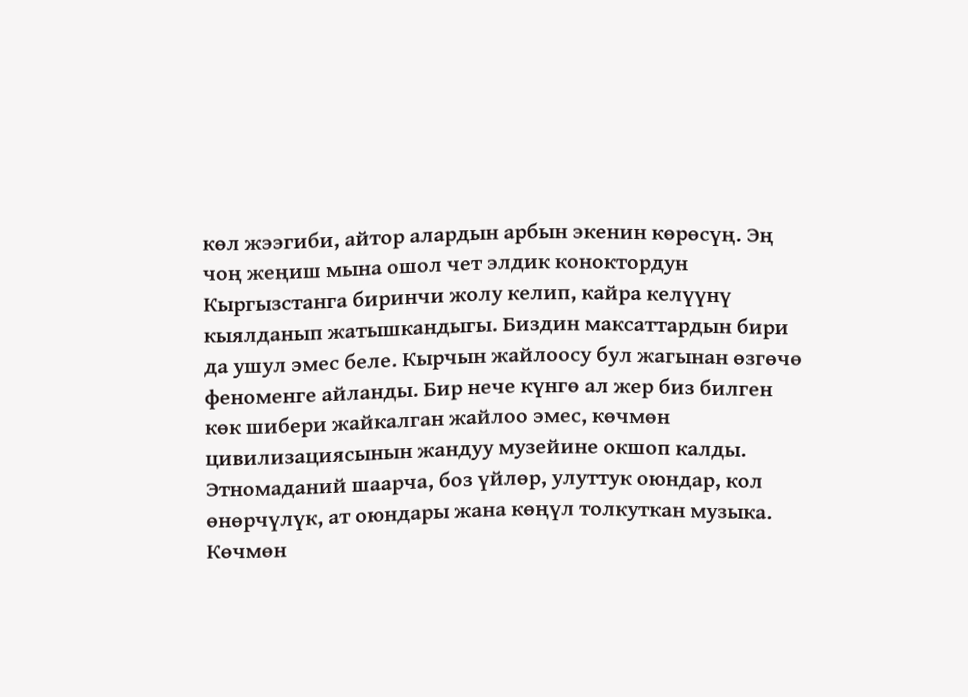көл жээгиби, айтор алардын арбын экенин көрөсүң. Эң чоң жеңиш мына ошол чет элдик коноктордун Кыргызстанга биринчи жолу келип, кайра келүүнү кыялданып жатышкандыгы. Биздин максаттардын бири да ушул эмес беле. Кырчын жайлоосу бул жагынан өзгөчө феноменге айланды. Бир нече күнгө ал жер биз билген көк шибери жайкалган жайлоо эмес, көчмөн цивилизациясынын жандуу музейине окшоп калды. Этномаданий шаарча, боз үйлөр, улуттук оюндар, кол өнөрчүлүк, ат оюндары жана көңүл толкуткан музыка. Көчмөн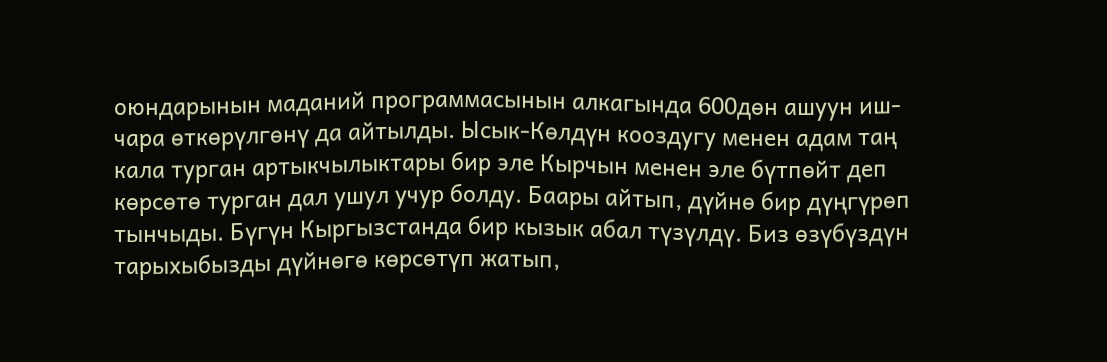оюндарынын маданий программасынын алкагында 600дөн ашуун иш-чара өткөрүлгөнү да айтылды. Ысык-Көлдүн кооздугу менен адам таң кала турган артыкчылыктары бир эле Кырчын менен эле бүтпөйт деп көрсөтө турган дал ушул учур болду. Баары айтып, дүйнө бир дүңгүрөп тынчыды. Бүгүн Кыргызстанда бир кызык абал түзүлдү. Биз өзүбүздүн тарыхыбызды дүйнөгө көрсөтүп жатып,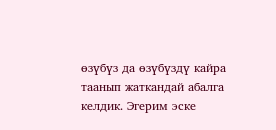өзүбүз да өзүбүздү кайра таанып жаткандай абалга келдик. Эгерим эске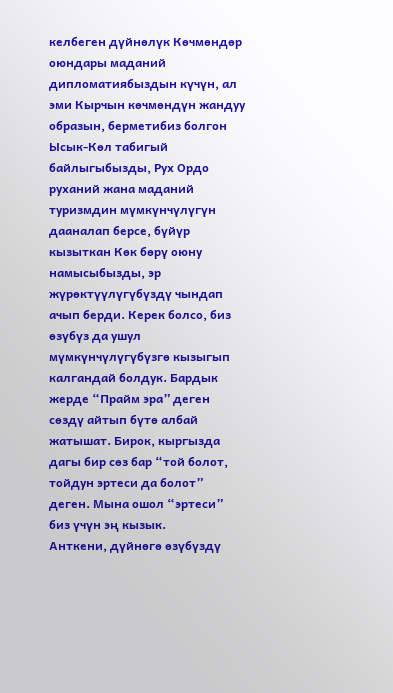келбеген дүйнөлүк Көчмөндөр оюндары маданий дипломатиябыздын күчүн, ал эми Кырчын көчмөндүн жандуу образын, берметибиз болгон Ысык-Көл табигый байлыгыбызды, Рух Ордо руханий жана маданий туризмдин мүмкүнчүлүгүн дааналап берсе, бүйүр кызыткан Көк бөрү оюну намысыбызды, эр жүрөктүүлүгүбүздү чындап ачып берди. Керек болсо, биз өзүбүз да ушул мүмкүнчүлүгүбүзгө кызыгып калгандай болдук. Бардык жерде “Прайм эра” деген сөздү айтып бүтө албай жатышат. Бирок, кыргызда дагы бир сөз бар “той болот, тойдун эртеси да болот” деген. Мына ошол “эртеси” биз үчүн эң кызык.
Анткени, дүйнөгө өзүбүздү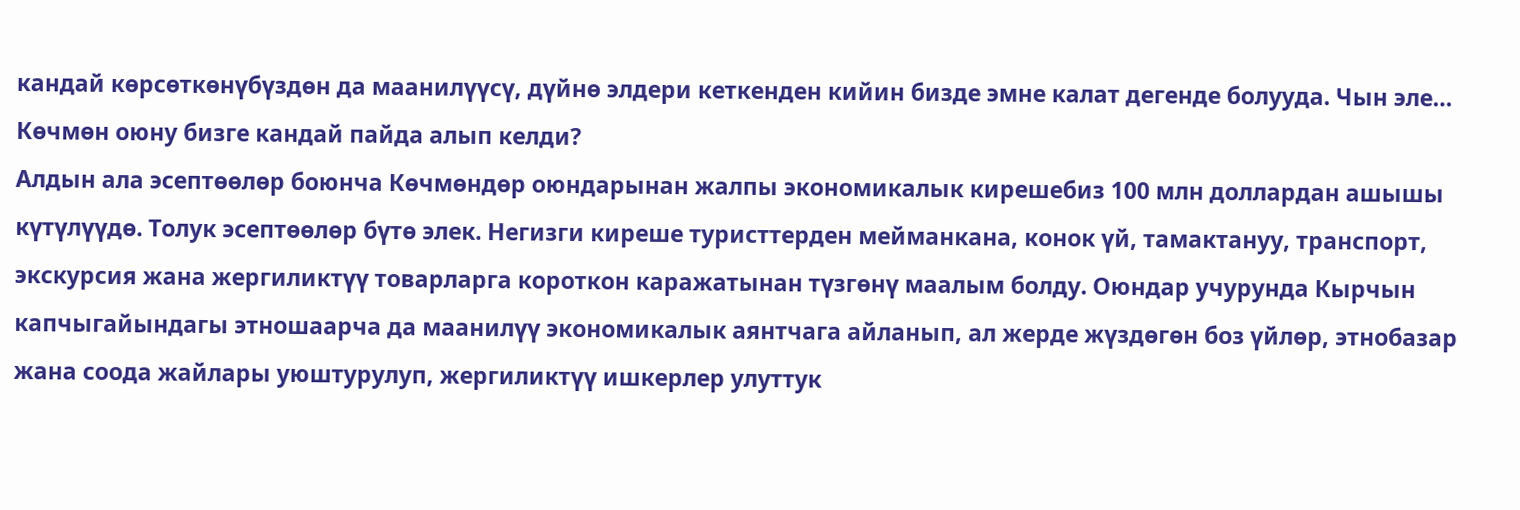кандай көрсөткөнүбүздөн да маанилүүсү, дүйнө элдери кеткенден кийин бизде эмне калат дегенде болууда. Чын эле…
Көчмөн оюну бизге кандай пайда алып келди?
Алдын ала эсептөөлөр боюнча Көчмөндөр оюндарынан жалпы экономикалык кирешебиз 100 млн доллардан ашышы күтүлүүдө. Толук эсептөөлөр бүтө элек. Негизги киреше туристтерден мейманкана, конок үй, тамактануу, транспорт, экскурсия жана жергиликтүү товарларга короткон каражатынан түзгөнү маалым болду. Оюндар учурунда Кырчын капчыгайындагы этношаарча да маанилүү экономикалык аянтчага айланып, ал жерде жүздөгөн боз үйлөр, этнобазар жана соода жайлары уюштурулуп, жергиликтүү ишкерлер улуттук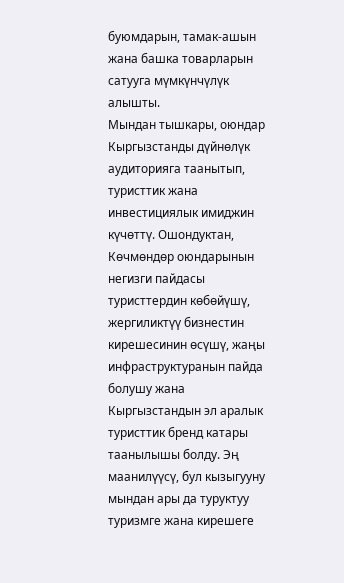буюмдарын, тамак-ашын жана башка товарларын сатууга мүмкүнчүлүк алышты.
Мындан тышкары, оюндар Кыргызстанды дүйнөлүк аудиторияга таанытып, туристтик жана инвестициялык имиджин күчөттү. Ошондуктан, Көчмөндөр оюндарынын негизги пайдасы туристтердин көбөйүшү, жергиликтүү бизнестин кирешесинин өсүшү, жаңы инфраструктуранын пайда болушу жана Кыргызстандын эл аралык туристтик бренд катары таанылышы болду. Эң маанилүүсү, бул кызыгууну мындан ары да туруктуу туризмге жана кирешеге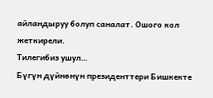айландыруу болуп саналат. Ошого кол жеткирели.
Тилегибиз ушул…
Бүгүн дүйнөнүн президенттери Бишкекте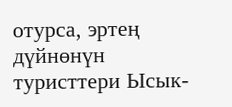отурса, эртең дүйнөнүн туристтери Ысык-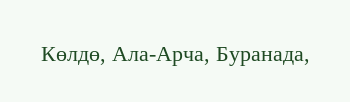Көлдө, Ала-Арча, Буранада,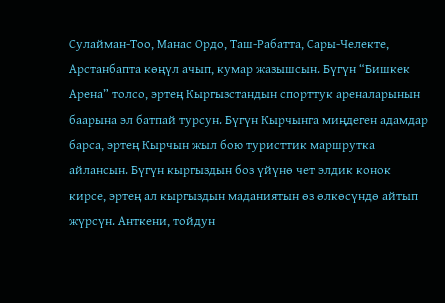Сулайман-Тоо, Манас Ордо, Таш-Рабатта, Сары-Челекте, Арстанбапта көңүл ачып, кумар жазышсын. Бүгүн “Бишкек Арена” толсо, эртең Кыргызстандын спорттук ареналарынын баарына эл батпай турсун. Бүгүн Кырчынга миңдеген адамдар барса, эртең Кырчын жыл бою туристтик маршрутка айлансын. Бүгүн кыргыздын боз үйүнө чет элдик конок кирсе, эртең ал кыргыздын маданиятын өз өлкөсүндө айтып жүрсүн. Анткени, тойдун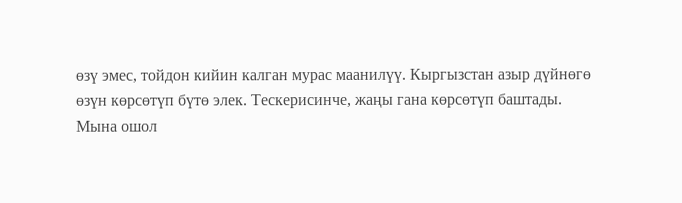өзү эмес, тойдон кийин калган мурас маанилүү. Кыргызстан азыр дүйнөгө өзүн көрсөтүп бүтө элек. Тескерисинче, жаңы гана көрсөтүп баштады. Мына ошол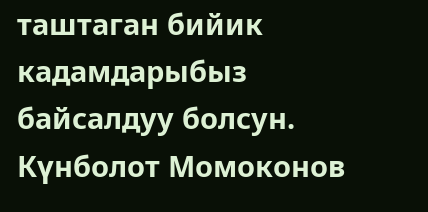таштаган бийик кадамдарыбыз байсалдуу болсун.
Күнболот Момоконов